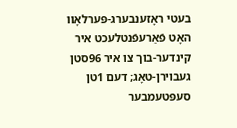בעטי ראָזענבערג-פּערלאָוו האָט פֿאַרעפֿנטלעכט איר קינדער-בוך צו איר 96סטן געבוירן-טאָג; דעם 1טן סעפּטעמבער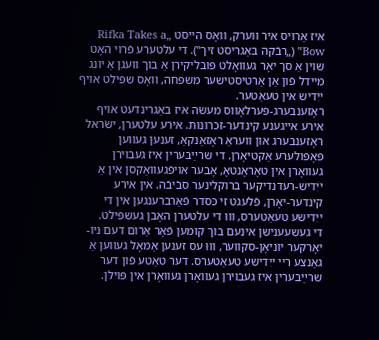איז אַרויס איר ווערק, וואָס הייסט „Rifka Takes a Bow‟ („רבֿקה באַגריסט זיך‟). די עלטערע פֿרוי האָט שוין אַ סך יאָר געוואָלט פּובליקירן אַ בוך וועגן אַ יונג מיידל פֿון אַן אַרטיסטישער משפּחה, וואָס שפּילט אויף ייִדיש אין טעאַטער.
ראָזענבערג-פּערלאָווס מעשׂה איז באַגרינדעט אויף אירע אייגענע קינדער-זכרונות. אירע עלטערן, ישׂראל ראָזענבערג און וועראַ ראָזאַנקאַ, זענען געווען פּאָפּולערע אַקטיאָרן. די שרײַבערין איז געבוירן געוואָרן אין טאָראָנטאָ, אָבער אויפֿגעוואַקסן אין אַ ייִדיש-רעדנדיקער ברוקלינער סבֿיבֿה. אין אירע קינדער-יאָרן, פֿלעגט זי כּסדר פֿאַרברענגען אין די ייִדישע טעאַטערס, וווּ די עלטערן האָבן געשפּילט.
די געשעענישן אינעם בוך קומען פֿאָר אַרום דעם ניו-יאָרקער יוניאָן-סקווער, וווּ עס זענען אַמאָל געווען אַ גאַנצע ריי ייִדישע טעאַטערס. דער טאַטע פֿון דער שרײַבערין איז געבוירן געוואָרן געוואָרן אין פּוילן.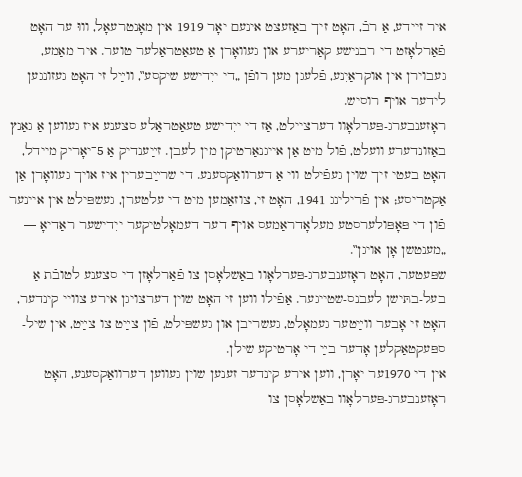איר זיידע, אַ רבֿ, האָט זיך באַזעצט אינעם יאָר 1919 אין מאָנטרעאָל, וווּ ער האָט פֿאַרלאָזט די רבנישע קאַריערע און געוואָרן אַ טעאַטראַלער טוער. איר מאַמע, געבוירן אין אוקראַיִנע, פֿלעגן מען רופֿן „די ייִדישע שיקסע‟, ווײַל זי האָט געזונגען לידער אויף רוסיש.
ראָזענבערג-פּערלאָוו דערציילט, אַז די ייִדישע טעאַטראַלע סצענע איז געווען אַ גאַנץ באַזונדערע וועלט, פֿול מיט אַן אייגנאַרטיקן מין לעבן. זײַענדיק אַ 5־יאָריק מיידל, האָט בעטי זיך שוין געפֿילט ווי אַ דערוואַקסענע. די שרײַבערין איז אויך געוואָרן אַן אַקטריסע; אין פֿרילינג 1941, האָט זי, צוזאַמען מיט די עלטערן, געשפּילט אין איינער פֿון די פּאָפּולערסטע מעלאָדראַמעס אויף דער דעמאָלטיקער ייִדישער ראַדיאָ — „מענטשן אָן אויגן‟.
שפּעטער, האָט ראָזענבערג-פּערלאָוו באַשלאָסן צו פֿאַרלאָזן די סצענע לטובֿת אַ בעל-בתּישן לעבנס-שטייגער. אַפֿילו ווען זי האָט שוין דערצויגן אירע צוויי קינדער, האָט זי אָבער ווײַטער געמאָלט, געשריבן און געשפּילט, פֿון צײַט צו צײַט, אין שיל-ספּעקטאַקלען אָדער בײַ די אָרטיקע שילן.
אין די 1970ער יאָרן, ווען אירע קינדער זענען שוין געווען דערוואַקסענע, האָט ראָזענבערג-פּערלאָוו באַשלאָסן צו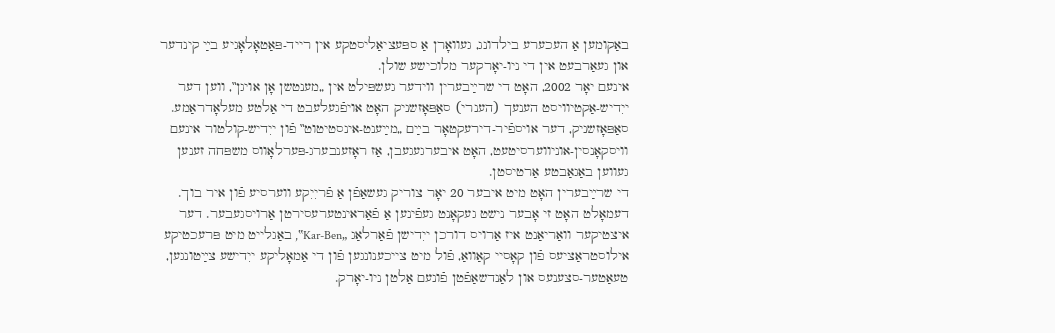באַקומען אַ העכערע בילדונג, געוואָרן אַ ספּעציאַליסטקע אין רייד-פּאַטאָלאָגיע בײַ קינדער און געאַרבעט אין די ניו-יאָרקער מלוכישע שולן.
אינעם יאָר 2002, האָט די שרײַבערין ווידער געשפּילט אין „מענטשן אָן אויגן‟, ווען דער ייִדיש-אַקטיוויסט הענעך (הענרי) סאַפּאָזשניק האָט אויפֿגעלעבט די אַלטע מעלאָדראַמע. סאַפּאָזשניק, דער אויספֿיר-דירעקטאָר בײַם „מײַענט-אינסטיטוט‟ פֿון ייִדיש-קולטור אינעם וויסקאָנסין-אוניווערסיטעט, האָט איבערגעגעבן, אַז ראָזענבערג-פּערלאָווס משפּחה זענען געווען באַגאַבטע אַרטיסטן.
די שרײַבערין האָט מיט איבער 20 יאָר צוריק געשאַפֿן אַ פֿריִיִקע ווערסיע פֿון איר בוך. דעמאָלט האָט זי אָבער נישט געקאָנט געפֿינען אַ פֿאַראינטערעסירטן אַרויסגעבער. דער איצטיקער וואַריאַנט איז אַרויס דורכן ייִדישן פֿאַרלאַג „Kar-Ben‟, באַגלייט מיט פּרעכטיקע אילוסטראַציעס פֿון קאָסיי קאַוואַ, פֿול מיט צייכענונגען פֿון די אַמאָליקע ייִדישע צײַטונגען, טעאַטער-סצענעס און לאַנדשאַפֿטן פֿונעם אַלטן ניו-יאָרק.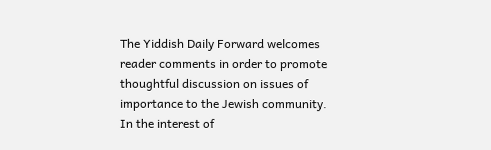The Yiddish Daily Forward welcomes reader comments in order to promote thoughtful discussion on issues of importance to the Jewish community. In the interest of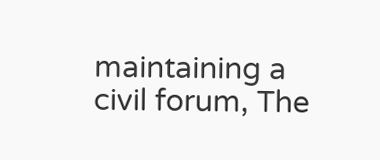maintaining a civil forum, The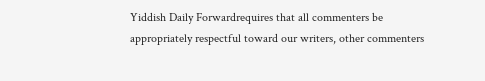Yiddish Daily Forwardrequires that all commenters be appropriately respectful toward our writers, other commenters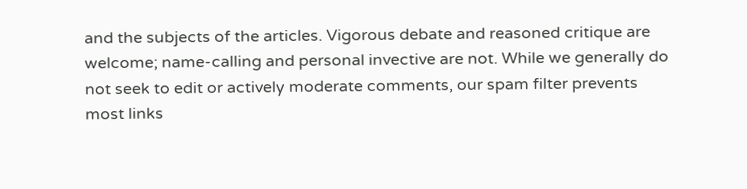and the subjects of the articles. Vigorous debate and reasoned critique are welcome; name-calling and personal invective are not. While we generally do not seek to edit or actively moderate comments, our spam filter prevents most links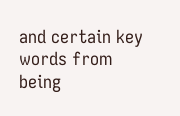and certain key words from being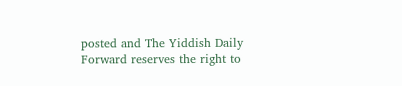posted and The Yiddish Daily Forward reserves the right to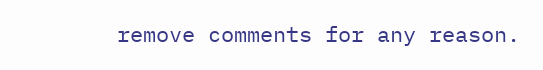remove comments for any reason.